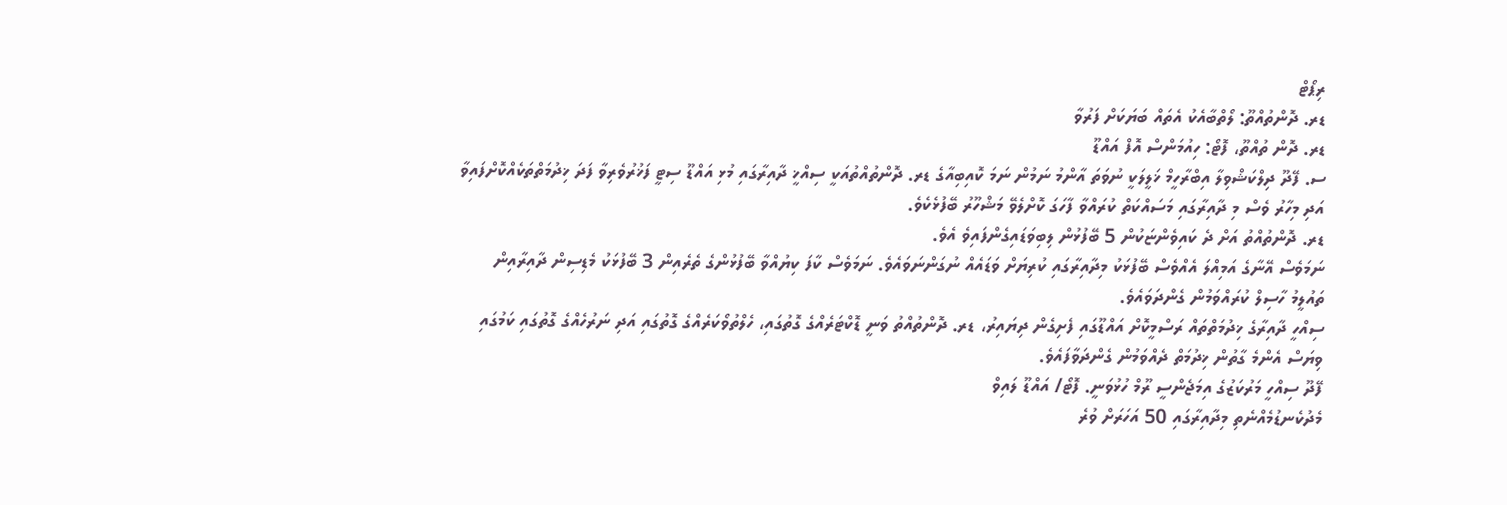ރިޕޯޓް
ޑރ. ދޮންތުއްތޫ: ލޯތްބާއެކު އެތައް ބަޔަކަށް ފަރުވާ
ޑރ. ދޮން ތުއްތޫ، ފޮޓޯ: ހިއުމަންސް އޮފް އައްޑޫ
ސ. ފޭދޫ ދިލްކަޝްވިލާ އިބްރާހީމް ޚަލީލަކީ ނުވަތަ އާންމު ނަމުން ނަމަ ކޮއިބިއާގެ ޑރ. ދޮންތުއްތުއަކީ ސިއްޚީ ދާއިރާގައި މުޅި އައްޑޫ ސިޓީ ފަޚުރުވެރިވާ ފަދަ ޚިދުމަތްތަކެއްކޮށްފައިވާ އަދި މިހާރު ވެސް މި ދާއިރާގައި މަސައްކަތް ކުރައްވާ ފާހަގަ ކޮށްލެވޭ މަޝްހޫރު ބޭފުޅެކެވެ.
ޑރ. ދޮންތުއްތު އަށް ދެ ކައިވެންޏަކުން 5 ބޭފުޅުން ލިބިވަޑައިގެންފައިވެ އެވެ.
ނަމަވެސް އޭނާގެ އަމިއްލަ އެއްވެސް ބޭފުޅަކު މިދާއިރާގައި ކުރިޔަށް ވަޑައެއް ނުގަންނަވައެވެ. ނަމަވެސް ކާފަ ކިޔުއްވާ ބޭފުޅުންގެ ތެރެއިން 3 ބޭފުޅަކު މެޑިސިން ދާއިރާއިން ތައުލީމު ހާސިލް ކުރައްވަމުން ގެންދަވައެވެ.
ސިއްހީ ދާއިރާގެ ޚިދުމަތްތައް ރަސްމީކޮށް އައްޑޫގައި ފެށިގެން ދިޔައިރު، ޑރ. ދޮންތުއްތު ވަނީ ޑޮކްޓަރެއްގެ ގޮތުގައި، ހެލްތުވޯކަރެއްގެ ގޮތުގައި އަދި ނަރުހެއްގެ ގޮތުގައި ކަމުގައި ވިޔަސް އެންމެ ގާތުން ޚިދުމަތް ދެއްވަމުން ގެންދަވާފައެވެ.
ފޭދޫ ސިއްހީ މަރުކަޒުގެ އިމަޖެންސީ ރޫމް ހުޅުވަނީ. ފޮޓޯ/ އައްޑޫ ލައިވް
މެދުކެނޑުމެއްނެތި މިދާއިރާގައި 50 އަހަރަށް ވުރެ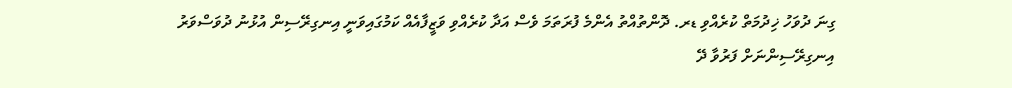ގިނަ ދުވަހު ޚިދުމަތް ކުރެއްވި ޑރ. ދޮންތުއްތު އެންމެ ފުރަތަމަ ވެސް އަދާ ކުރެއްވި ވަޒީފާއެއް ކަމުގައިވަނީ އިނގިރޭސިން އުޅުނު ދުވަސްވަރު އިނގިރޭސިންނަށް ފަރުވާ ދޭ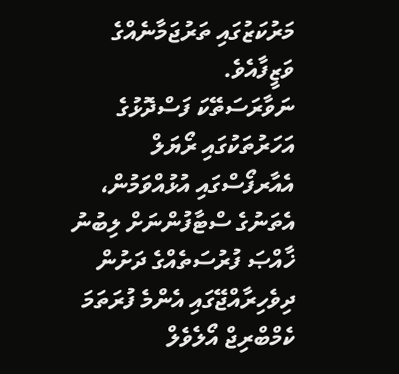މަރުކަޒުގައި ތަރުޖަމާނެއްގެ ވަޒީފާއެވެ.
ނަވާރަސަތޭކަ ފަސްދޮޅުގެ އަހަރުތަކުގައި ރޯޔަލް އެއާރފޯސްގައި އުޅުއްވަމުން، އެތަނުގެ ސްޓާފުންނަށް ލިބުނު ޚާއްޞަ ފުރުސަތެއްގެ ދަށުން ދިވެހިރާއްޖޭގައި އެންމެ ފުރަތަމަ ކެމްބްރިޖް އޯލެވެލް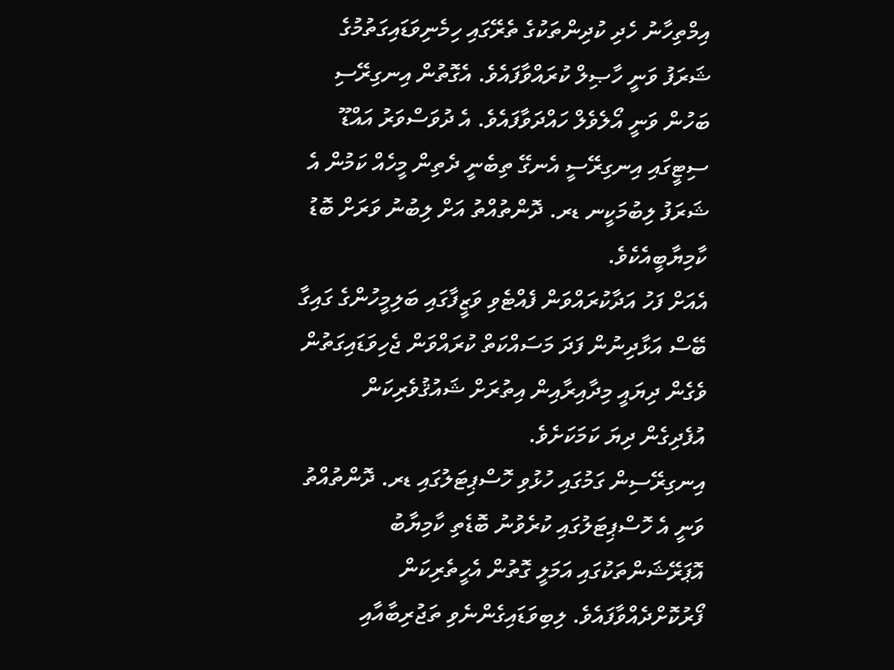އިމްތިހާނު ހެދި ކުދިންތަކުގެ ތެރޭގައި ހިމެނިވަޑައިގަތުމުގެ ޝަރަފު ވަނީ ހާޞިލް ކުރައްވާފައެވެ. އެގޮތުން އިނގިރޭސި ބަހުން ވަނީ އޯލެވެލް ހައްދަވާފައެވެ. އެ ދުވަސްވަރު އައްޑޫ ސިޓީގައި އިނގިރޭސީ އެނގޭ ތިބެނީ ދެތިން މީހެއް ކަމުން އެ ޝަރަފު ލިބުމަކީނ ޑރ. ދޮންތުއްތު އަށް ލިބުނު ވަރަށް ބޮޑު ކާމިޔާބީއެކެވެ.
އެއަށް ފަހު އަދާކުރައްވަން ފެއްޓެވި ވަޒީފާގައި ބަލިމީހުންގެ ގައިގާ ބޭސް އަޅާދިނުން ފަދަ މަސައްކަތް ކުރައްވަން ޖެހިވަޑައިގަތުން ވެގެން ދިޔައީ މިދާއިރާއިން އިތުރަށް ޝައުޤުވެރިކަން އުފެދިގެން ދިޔަ ކަމަކަށެވެ.
އިނގިރޭސިން ގަމުގައި ހުޅުވި ހޮސްޕިޓަލުގައި ޑރ. ދޮންތުއްތު ވަނީ އެ ހޮސްޕިޓަލުގައި ކުރެވުނު ބޮޑެތި ކާމިޔާބު އޮޕަރޭޝަންތަކުގައި އަމަލީ ގޮތުން އެހީތެރިކަން ފޯރުކޮށްދެއްވާފައެވެ. ލިބިވަޑައިގެންނެވި ތަޖުރިބާއާއި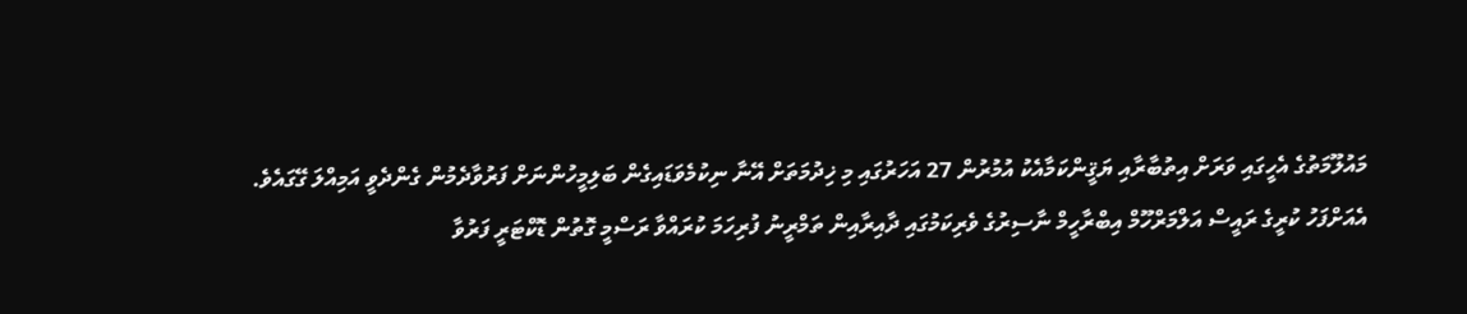މައުލޫމަތުގެ އެހީގައި ވަރަށް އިތުބާރާއި ޔަޤީންކަމާއެކު އުމުރުން 27 އަހަރުގައި މި ޚިދުމަތަށް އޭނާ ނިކުމެވަޑައިގެން ބަލިމީހުންނަށް ފަރުވާދެމުން ގެންދެވީ އަމިއްލަ ގޭގައެވެ.
އެއަށްފަހު ކުރީގެ ރައީސް އަލްމަރްހޫމް އިބްރާހީމް ނާސިރުގެ ވެރިކަމުގައި ދާއިރާއިން ތަމްރީނު ފުރިހަމަ ކުރައްވާ ރަސްމީ ގޮތުން ޑޮކްޓަރީ ފަރުވާ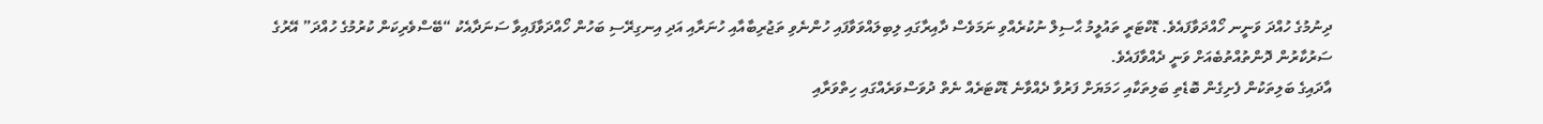ދިނުމުގެ ހުއްދަ ވަނީނ ހޯއްދަވާފައެވެ. ޑޮކްޓަރީ ތައުލީމު ޙާސިލް ނުކުރެއްވި ނަމަވެސް ދާއިރާގައި ލިބިލައްވަވާފައި ހުންނެވި ތަޖުރިބާއާއި ހުނަރާއި އަދި އިނގިރޭސި ބަހުން ހޯއްދަވާފައިވާ ސަނަދާއެކު “ބޭސްވެރިކަން ކުރުމުގެ ހުއްދަ” އޭރުގެ ސަރުކާރުން ދޮންތުއްތުބެއަށް ވަނީ ދެއްވާފައެވެ.
އާދައިގެ ބަލިތަކުން ފެށިގެން ބޮޑެތި ބަލިތަކާއި ހަމަޔަށް ފަރުވާ ދެއްވާނެ ޑޮކްޓަރެއް ނެތް ދުވަސްވަރެއްގައި ހިތްވަރާއި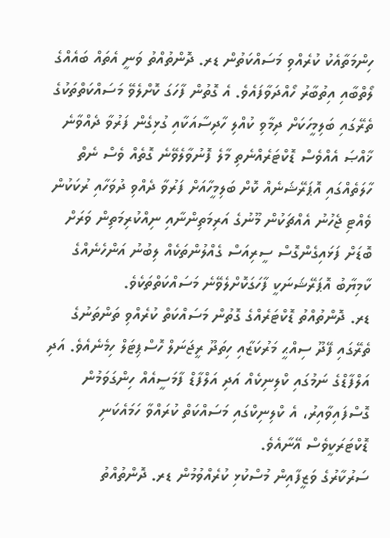ހިންމަތާއެކު ކުރެއްވި މަސައްކަތުން ޑރ. ދޮންތުއްތު ވަނީ އެތައް ބައެއްގެ ލޯތްބާއި އިތުބާރު ހޯއްދަވާފައެވެ. އެ ގޮތުން ފާހަގަ ކޮށްލެވޭ މަސައްކަތްތަކުގެ ތެރޭގައި ބަލިމީހަކަށް ދިމާވި ކުއްލި ހާދިސާއަކާއި ގުޅިގެން ފަރުވާ ދެއްވާނެ ޚާއްޞަ އެއްވެސް ޑޮކްޓަރެއްނެތި މާލެ ފޮނުވާލެވޭނެ ގޮތެއް ވެސް ނެތް ހާލަތެއްގައި އޮޕަރޭޝަނެއް ކޮށް ބަލިމީހާއަށް ފަރުވާ ދެއްވި ދުވަހާއި ރުކަކުން ވެއްޓި ޖެހުނު އެއްޗަކުން މޫނުގެ އަރިމަތިންނާއި ނިއްކުރިމަތިން ވަރަށް ބޮޑަށް ފަޅައިގެންގޮސް ސީރިއަސް ގެއްލުންތަކެއް ލިބުނު އަންހެނެއްގެ ކާމިޔާބު އޮޕަރޭޝަނަކީ ފާހަގަކޮށްލެވޭނެ މަސައްކަތްތަކެވެ.
ޑރ. ދޮންތުއްތު ޑޮކްޓަރެއްގެ ގޮތުން މަސައްކަތް ކުރެއްވި ތަންތަނުގެ ތެރޭގައި ފޭދޫ ސިއްޙީ މަރުކަޒާއި ހިތަދޫ ރީޖަނަލް ހޮސްޕިޓަލް ހިމެނެއެވެ. އަދި އަލްފާޑްގެ ނަމުގައި ކްލިނިކެއް އަދި އަލްފާޑް ފާމަސީއެއް ހިންގަވަމުން ގޮސްފައިވާއިރު، އެ ކްލިނިކްގައި މަސައްކަތް ކުރައްވާ ހަމައެކަނި ޑޮކްޓަރަކީވެސް އޭނާއެވެ.
ސަރުކާރުގެ ވަޒީފާއިން މުސްކުޅި ކުރެއްވުމުން ޑރ. ދޮންތުއްތު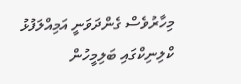މިހާރުވެސް ގެންދަވަނީ އަމިއްލަފުޅު ކްލިނިކްގައި ބަލިމީހުން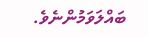ބައްލަވަމުންނެވެ.